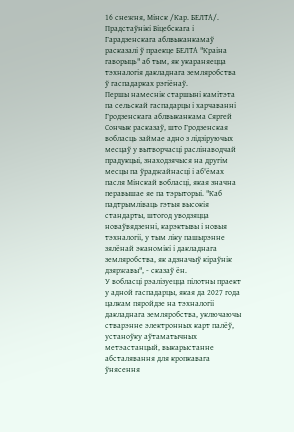16 снежня, Мінск /Кар. БЕЛТА/. Прадстаўнікі Віцебскага і Гарадзенскага аблвыканкамаў
расказалі ў праекце БЕЛТА "Краіна гаворыць" аб тым, як укараняецца тэхналогія дакладнага земляробства ў гаспадарках рэгіёнаў.
Першы намеснік старшыні камітэта па сельскай гаспадарцы і харчаванні Гродзенскага аблвыканкама Сяргей Сончык расказаў, што Гродзенская вобласць займае адно з лідзіруючых месцаў у вытворчасці раслінаводчай прадукцыі, знаходзячыся на другім месцы па ўраджайнасці і аб'ёмах пасля Мінскай вобласці, якая значна перавышае яе па тэрыторыі. "Каб падтрымліваць гэтыя высокія стандарты, штогод уводзяцца новаўвядзенні, карэктывы і новыя тэхналогіі, у тым ліку пашырэнне зялёнай эканомікі і дакладнага земляробства, як адзначыў кіраўнік дзяржавы", - сказаў ён.
У вобласці рэалізуецца пілотны праект у адной гаспадарцы, якая да 2027 года цалкам пяройдзе на тэхналогіі дакладнага земляробства, уключаючы стварэнне электронных карт палёў, устаноўку аўтаматычных метэастанцый, выкарыстанне абсталявання для кропкавага ўнясення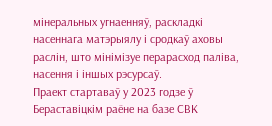мінеральных угнаенняў, раскладкі насеннага матэрыялу і сродкаў аховы раслін, што мінімізуе перарасход паліва, насення і іншых рэсурсаў.
Праект стартаваў у 2023 годзе ў Бераставіцкім раёне на базе СВК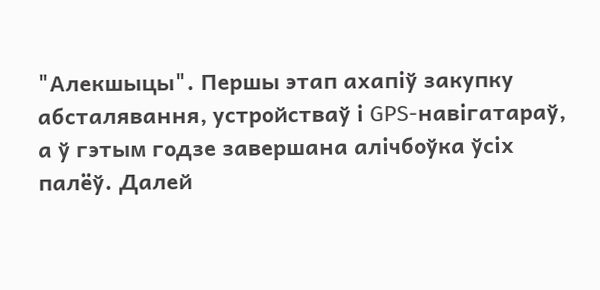"Алекшыцы". Першы этап ахапіў закупку абсталявання, устройстваў і GPS-навігатараў, а ў гэтым годзе завершана алічбоўка ўсіх палёў. Далей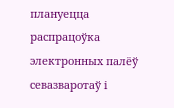плануецца распрацоўка электронных палёў севазваротаў і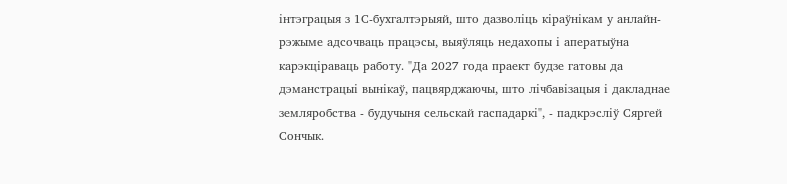інтэграцыя з 1С-бухгалтэрыяй, што дазволіць кіраўнікам у анлайн-рэжыме адсочваць працэсы, выяўляць недахопы і аператыўна карэкціраваць работу. "Да 2027 года праект будзе гатовы да дэманстрацыі вынікаў, пацвярджаючы, што лічбавізацыя і дакладнае земляробства - будучыня сельскай гаспадаркі", - падкрэсліў Сяргей Сончык.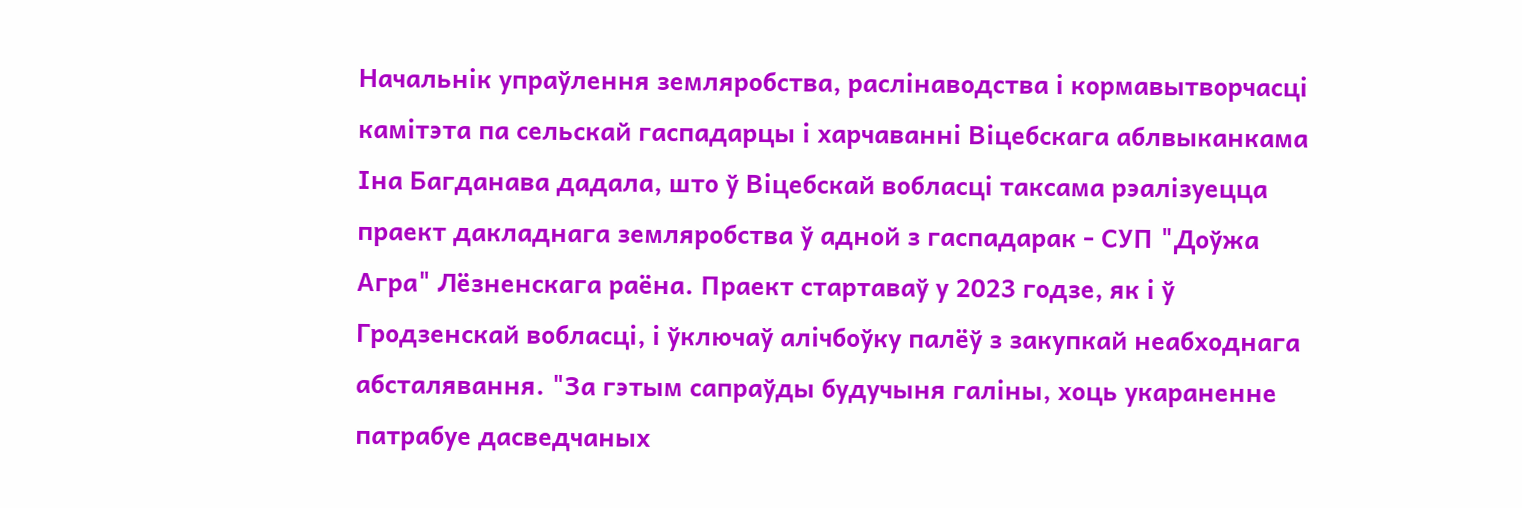Начальнік упраўлення земляробства, раслінаводства і кормавытворчасці камітэта па сельскай гаспадарцы і харчаванні Віцебскага аблвыканкама Іна Багданава дадала, што ў Віцебскай вобласці таксама рэалізуецца праект дакладнага земляробства ў адной з гаспадарак - СУП "Доўжа Агра" Лёзненскага раёна. Праект стартаваў у 2023 годзе, як і ў Гродзенскай вобласці, і ўключаў алічбоўку палёў з закупкай неабходнага абсталявання. "За гэтым сапраўды будучыня галіны, хоць укараненне патрабуе дасведчаных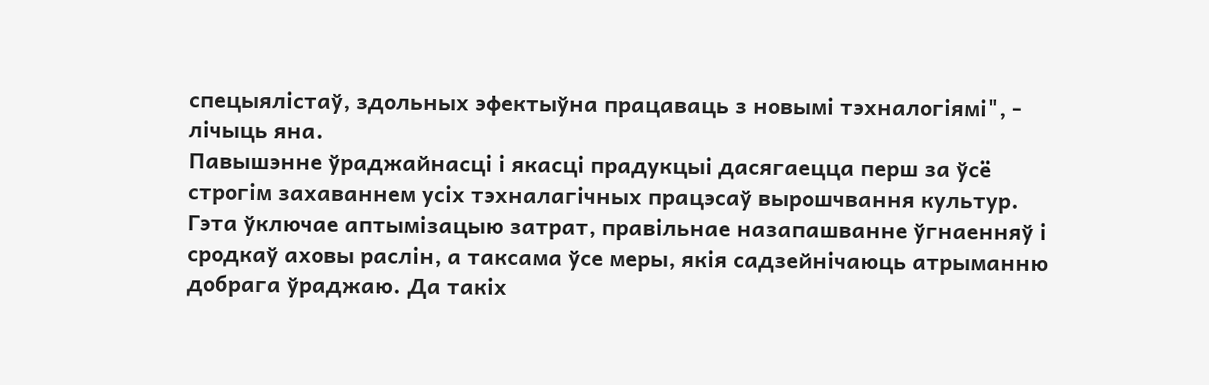спецыялістаў, здольных эфектыўна працаваць з новымі тэхналогіямі", - лічыць яна.
Павышэнне ўраджайнасці і якасці прадукцыі дасягаецца перш за ўсё строгім захаваннем усіх тэхналагічных працэсаў вырошчвання культур. Гэта ўключае аптымізацыю затрат, правільнае назапашванне ўгнаенняў і сродкаў аховы раслін, а таксама ўсе меры, якія садзейнічаюць атрыманню добрага ўраджаю. Да такіх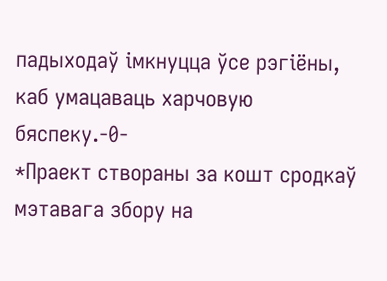падыходаў імкнуцца ўсе рэгіёны, каб умацаваць харчовую бяспеку.-0-
*Праект створаны за кошт сродкаў мэтавага збору на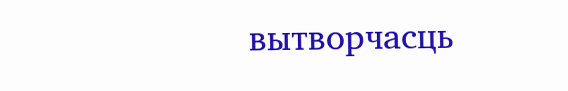вытворчасць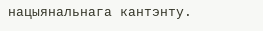нацыянальнага кантэнту.